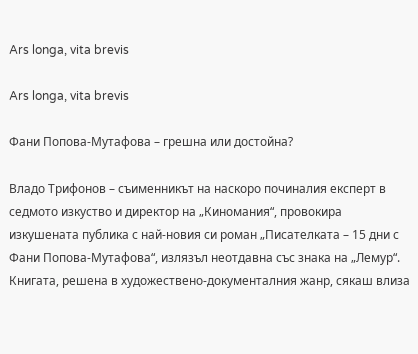Ars longa, vita brevis

Ars longa, vita brevis

Фани Попова-Мутафова – грешна или достойна?

Владо Трифонов – съименникът на наскоро починалия експерт в седмото изкуство и директор на „Киномания“, провокира изкушената публика с най-новия си роман „Писателката – 15 дни с Фани Попова-Мутафова“, излязъл неотдавна със знака на „Лемур“. Книгата, решена в художествено-документалния жанр, сякаш влиза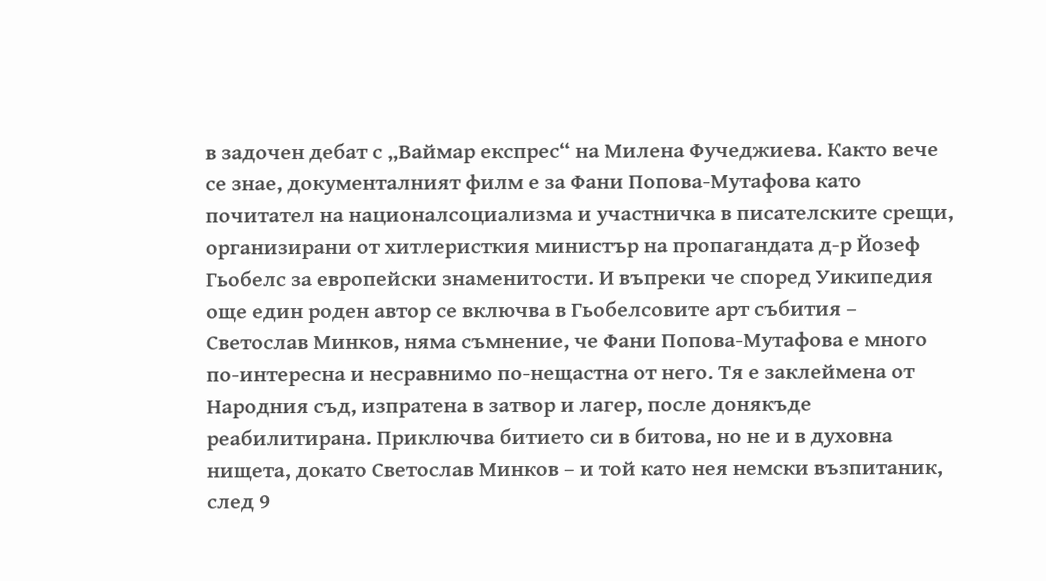в задочен дебат с „Ваймар експрес“ на Милена Фучеджиева. Както вече се знае, документалният филм е за Фани Попова-Мутафова като почитател на националсоциализма и участничка в писателските срещи, организирани от хитлеристкия министър на пропагандата д-р Йозеф Гьобелс за европейски знаменитости. И въпреки че според Уикипедия още един роден автор се включва в Гьобелсовите арт събития – Светослав Минков, няма съмнение, че Фани Попова-Мутафова е много по-интересна и несравнимо по-нещастна от него. Тя е заклеймена от Народния съд, изпратена в затвор и лагер, после донякъде реабилитирана. Приключва битието си в битова, но не и в духовна нищета, докато Светослав Минков – и той като нея немски възпитаник, след 9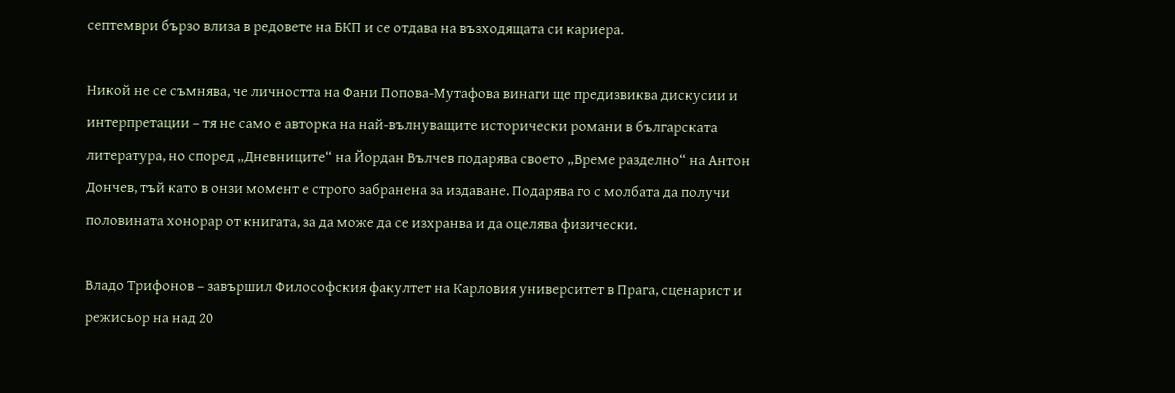септември бързо влиза в редовете на БКП и се отдава на възходящата си кариера.

Никой не се съмнява, че личността на Фани Попова-Мутафова винаги ще предизвиква дискусии и интерпретации – тя не само е авторка на най-вълнуващите исторически романи в българската литература, но според „Дневниците“ на Йордан Вълчев подарява своето „Време разделно“ на Антон Дончев, тъй като в онзи момент е строго забранена за издаване. Подарява го с молбата да получи половината хонорар от книгата, за да може да се изхранва и да оцелява физически.

Владо Трифонов – завършил Философския факултет на Карловия университет в Прага, сценарист и режисьор на над 20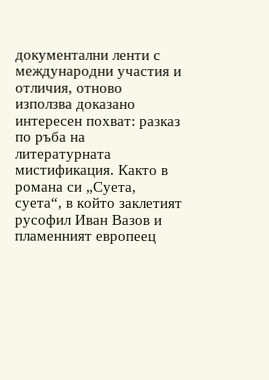документални ленти с международни участия и отличия, отново използва доказано интересен похват: разказ по ръба на литературната мистификация. Както в романа си „Суета, суета“, в който заклетият русофил Иван Вазов и пламенният европеец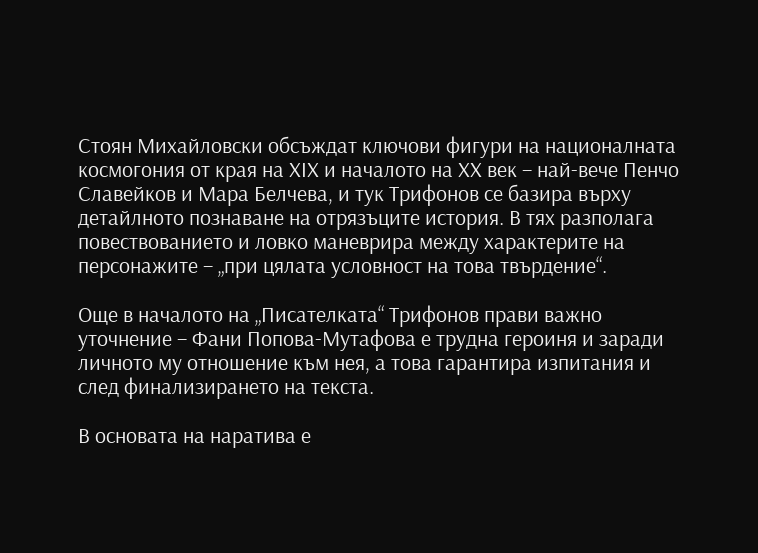Стоян Михайловски обсъждат ключови фигури на националната космогония от края на ХІХ и началото на ХХ век – най-вече Пенчо Славейков и Мара Белчева, и тук Трифонов се базира върху детайлното познаване на отрязъците история. В тях разполага повествованието и ловко маневрира между характерите на персонажите – „при цялата условност на това твърдение“.

Още в началото на „Писателката“ Трифонов прави важно уточнение – Фани Попова-Мутафова е трудна героиня и заради личното му отношение към нея, а това гарантира изпитания и след финализирането на текста.

В основата на наратива е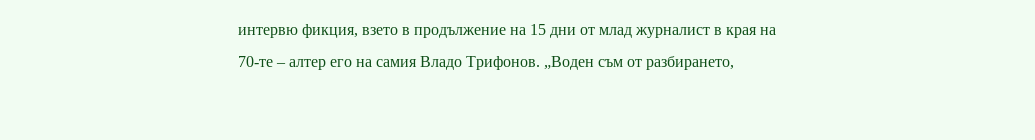интервю фикция, взето в продължение на 15 дни от млад журналист в края на 70-те – алтер его на самия Владо Трифонов. „Воден съм от разбирането,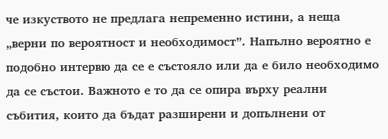че изкуството не предлага непременно истини, а неща „верни по вероятност и необходимост”. Напълно вероятно е подобно интервю да се е състояло или да е било необходимо да се състои. Важното е то да се опира върху реални събития, които да бъдат разширени и допълнени от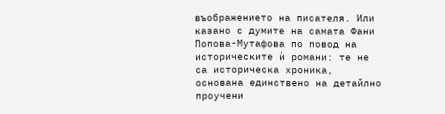въображението на писателя. Или казано с думите на самата Фани Попова-Мутафова по повод на историческите ѝ романи: те не са историческа хроника, основана единствено на детайлно проучени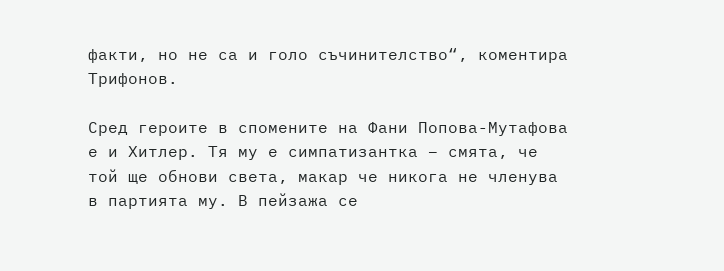факти, но не са и голо съчинителство“, коментира Трифонов.

Сред героите в спомените на Фани Попова-Мутафова е и Хитлер. Тя му е симпатизантка – смята, че той ще обнови света, макар че никога не членува в партията му. В пейзажа се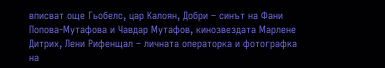вписват още Гьобелс, цар Калоян, Добри – синът на Фани Попова-Мутафова и Чавдар Мутафов, кинозвездата Марлене Дитрих, Лени Рифенщал – личната операторка и фотографка на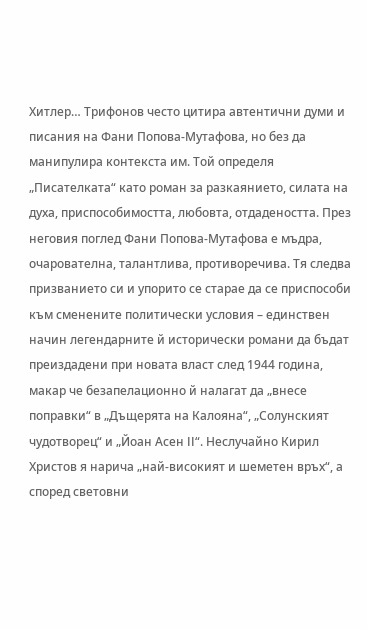Хитлер… Трифонов често цитира автентични думи и писания на Фани Попова-Мутафова, но без да манипулира контекста им. Той определя „Писателката“ като роман за разкаянието, силата на духа, приспособимостта, любовта, отдадеността. През неговия поглед Фани Попова-Мутафова е мъдра, очарователна, талантлива, противоречива. Тя следва призванието си и упорито се старае да се приспособи към сменените политически условия – единствен начин легендарните й исторически романи да бъдат преиздадени при новата власт след 1944 година, макар че безапелационно й налагат да „внесе поправки“ в „Дъщерята на Калояна“, „Солунският чудотворец“ и „Йоан Асен ІІ“. Неслучайно Кирил Христов я нарича „най-високият и шеметен връх“, а според световни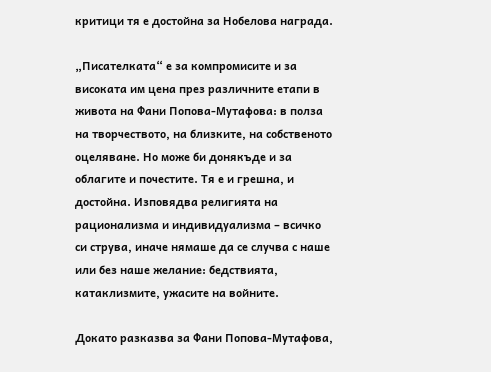критици тя е достойна за Нобелова награда.

„Писателката“ е за компромисите и за високата им цена през различните етапи в живота на Фани Попова-Мутафова: в полза на творчеството, на близките, на собственото оцеляване. Но може би донякъде и за облагите и почестите. Тя е и грешна, и достойна. Изповядва религията на рационализма и индивидуализма – всичко си струва, иначе нямаше да се случва с наше или без наше желание: бедствията, катаклизмите, ужасите на войните.

Докато разказва за Фани Попова-Мутафова,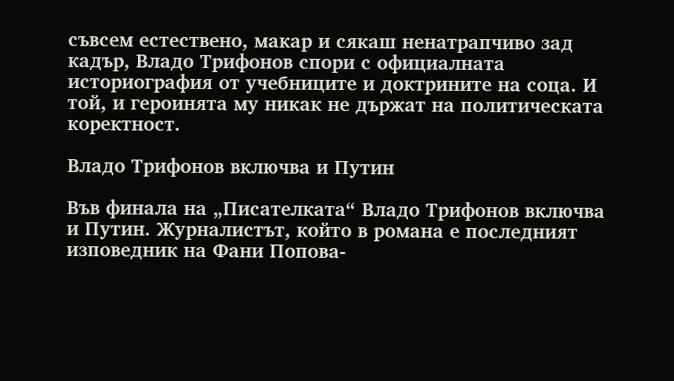съвсем естествено, макар и сякаш ненатрапчиво зад кадър, Владо Трифонов спори с официалната историография от учебниците и доктрините на соца. И той, и героинята му никак не държат на политическата коректност.

Владо Трифонов включва и Путин

Във финала на „Писателката“ Владо Трифонов включва и Путин. Журналистът, който в романа е последният изповедник на Фани Попова-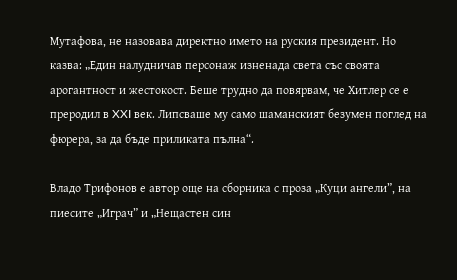Мутафова, не назовава директно името на руския президент. Но казва: „Един налудничав персонаж изненада света със своята арогантност и жестокост. Беше трудно да повярвам, че Хитлер се е преродил в XXI век. Липсваше му само шаманският безумен поглед на фюрера, за да бъде приликата пълна“.

Владо Трифонов е автор още на сборника с проза „Куци ангели”, на пиесите „Играч” и „Нещастен син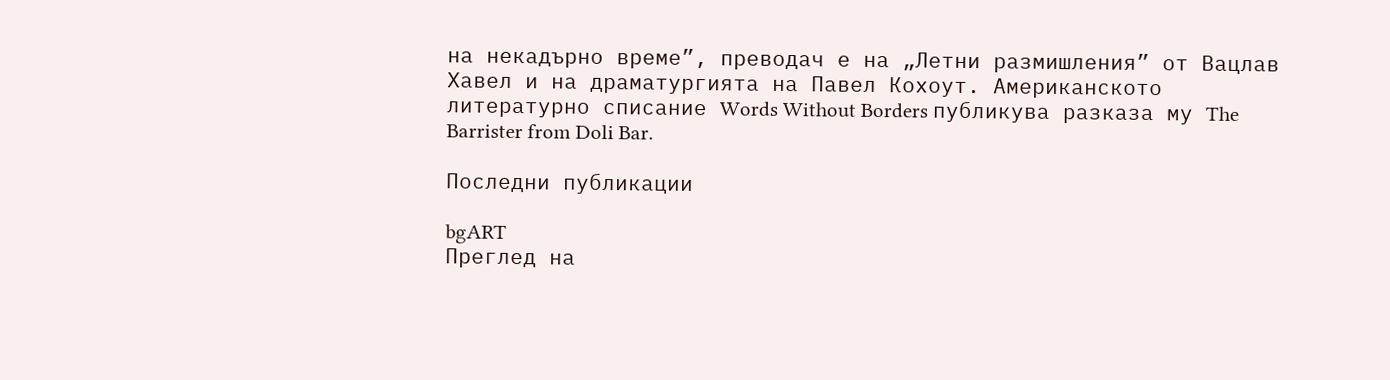на некадърно време”, преводач е на „Летни размишления” от Вацлав Хавел и на драматургията на Павел Кохоут. Американското литературно списание Words Without Borders публикува разказа му The Barrister from Doli Bar.

Последни публикации

bgART
Преглед на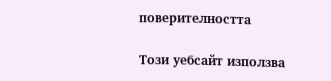поверителността

Този уебсайт използва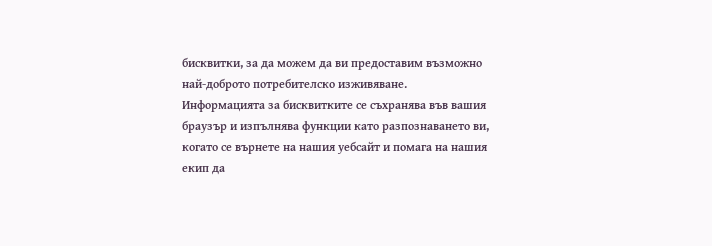бисквитки, за да можем да ви предоставим възможно най-доброто потребителско изживяване. Информацията за бисквитките се съхранява във вашия браузър и изпълнява функции като разпознаването ви, когато се върнете на нашия уебсайт и помага на нашия екип да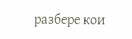разбере кои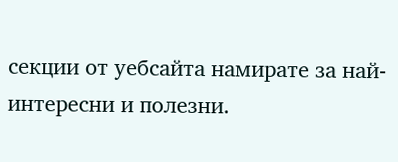секции от уебсайта намирате за най-интересни и полезни.